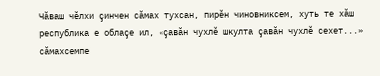Чăваш чӗлхи çинчен сăмах тухсан, пирӗн чиновниксем, хуть те хăш республика е облаçе ил, «çавăн чухлӗ шкулта çавăн чухлӗ сехет...» сăмахсемпе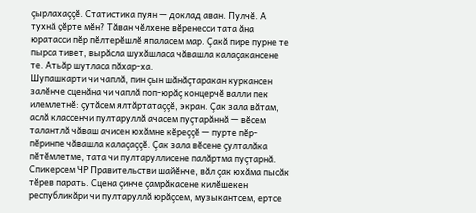çырлахаççӗ. Статистика пуян — доклад аван. Пулчӗ. А тухнă çӗрте мӗн? Тăван чӗлхене вӗренесси тата ăна юратасси пӗр пӗлтерӗшлӗ япаласем мар. Çакă пире пурне те пырса тивет, вырăсла шухăшласа чăвашла калаçакансене те. Атьăр шутласа пăхар-ха.
Шупашкарти чи чаплă, пин çын шăнăçтаракан куркансен залӗнче сценăна чи чаплă поп-юрăç концерчӗ валли пек илемлетнӗ: çутăсем ялтăртатаççӗ, экран. Çак зала вăтам, аслă классенчи пултаруллă ачасем пуçтарăннă — вӗсем талантлă чăваш ачисен юхăмне кӗреççӗ — пурте пӗр-пӗринпе чăвашла калаçаççӗ. Çак зала вӗсене çулталăка пӗтӗмлетме, тата чи пултаруллисене палăртма пуçтарнă. Спикерсем ЧР Правительстви шайӗнче, вăл çак юхăма пысăк тӗрев парать. Сцена çинче çамрăкасене килӗшекен республикăри чи пултаруллă юрăçсем, музыкантсем, ертсе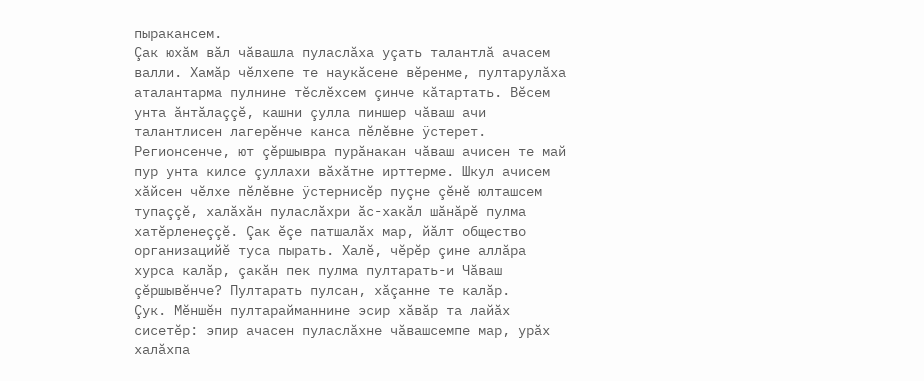пыракансем.
Çак юхăм вăл чăвашла пуласлăха уçать талантлă ачасем валли. Хамăр чӗлхепе те наукăсене вӗренме, пултарулăха аталантарма пулнине тӗслӗхсем çинче кăтартать. Вӗсем унта ăнтăлаççӗ, кашни çулла пиншер чăваш ачи талантлисен лагерӗнче канса пӗлӗвне ÿстерет. Регионсенче, ют çӗршывра пурăнакан чăваш ачисен те май пур унта килсе çуллахи вăхăтне ирттерме. Шкул ачисем хăйсен чӗлхе пӗлӗвне ÿстернисӗр пуçне çӗнӗ юлташсем тупаççӗ, халăхăн пуласлăхри ăс-хакăл шăнăрӗ пулма хатӗрленеççӗ. Çак ӗçе патшалăх мар, йăлт общество организацийӗ туса пырать. Халӗ, чӗрӗр çине аллăра хурса калăр, çакăн пек пулма пултарать-и Чăваш çӗршывӗнче? Пултарать пулсан, хăçанне те калăр.
Çук. Мӗншӗн пултарайманнине эсир хăвăр та лайăх сисетӗр: эпир ачасен пуласлăхне чăвашсемпе мар, урăх халăхпа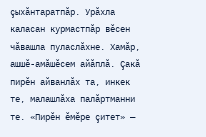çыхăнтаратпăр. Урăхла каласан курмастпăр вӗсен чăвашла пуласлăхне. Хамăр, ашшӗ-амăшӗсем айăплă. Çакă пирӗн айванлăх та, инкек те, малашлăха палăртманни те. «Пирӗн ӗмӗре çитет» —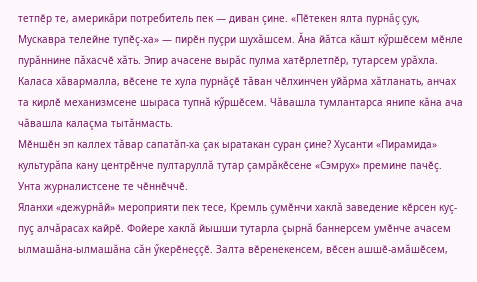тетпӗр те, америкăри потребитель пек — диван çине. «Пӗтекен ялта пурнăç çук, Мускавра телейне тупӗç-ха» — пирӗн пуçри шухăшсем. Ăна йăтса кăшт кӳршӗсем мӗнле пурăннине пăхасчӗ хăть. Эпир ачасене вырăс пулма хатӗрлетпӗр, тутарсем урăхла. Каласа хăвармалла, вӗсене те хула пурнăçӗ тăван чӗлхинчен уйăрма хăтланать, анчах та кирлӗ механизмсене шыраса тупнă кӳршӗсем. Чăвашла тумлантарса янипе кăна ача чăвашла калаçма тытăнмасть.
Мӗншӗн эп каллех тăвар сапатăп-ха çак ыратакан суран çине? Хусанти «Пирамида» культурăпа кану центрӗнче пултаруллă тутар çамрăкӗсене «Сэмрух» премине пачӗç. Унта журналистсене те чӗннӗччӗ.
Яланхи «дежурнăй» мероприяти пек тесе, Кремль çумӗнчи хаклă заведение кӗрсен куç-пуç алчăрасах кайрӗ. Фойере хаклă йышши тутарла çырнă баннерсем умӗнче ачасем ылмашăна-ылмашăна сăн ӳкерӗнеççӗ. Залта вӗренекенсем, вӗсен ашшӗ-амăшӗсем,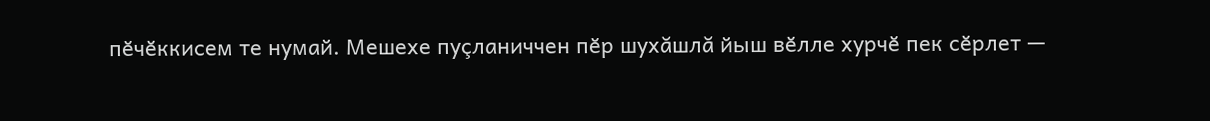пӗчӗккисем те нумай. Мешехе пуçланиччен пӗр шухăшлă йыш вӗлле хурчӗ пек сӗрлет —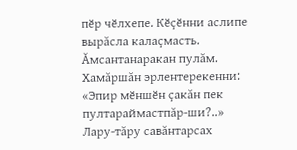пӗр чӗлхепе. Кӗçӗнни аслипе вырăсла калаçмасть. Ăмсантанаракан пулăм. Хамăршăн эрлентерекенни: «Эпир мӗншӗн çакăн пек пултараймастпăр-ши?..»
Лару-тăру савăнтарсах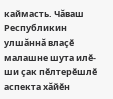каймасть. Чăваш Республикин улшăннă влаçӗ малашне шута илӗ-ши çак пӗлтерӗшлӗ аспекта хăйӗн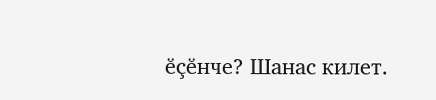ӗçӗнче? Шанас килет.